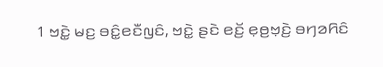1 ꤠꤢꤧ꤭ ꤗꤢ꤬ ꤋꤢꤨ꤭ꤕꤢꤪꤜꤢꤨ, ꤠꤢꤧ꤭ ꤔꤢꤧ ꤕꤢꤩ꤬ ꤕ꤫ꤥ꤬ꤠ꤫ꤢꤧ꤬ ꤋꤚꤤꤖꤢꤨ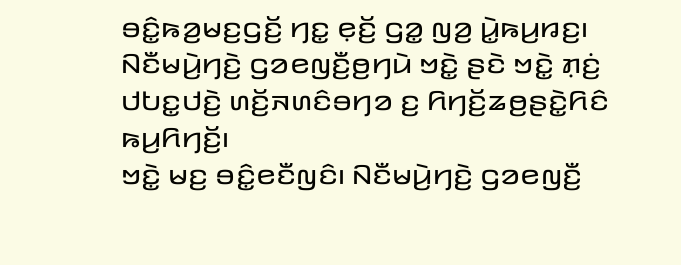ꤋꤢꤨ꤭ꤒꤤ꤬ꤗꤢ꤬ꤞꤢꤩ꤬ ꤚꤢ꤭ ꤕ꤫ꤢꤩ꤬ ꤞꤤ꤭ ꤜꤤ꤬ ꤣꤧ꤭ꤒꤣ꤬ꤙꤢ꤬꤯ ꤡꤢꤪꤗꤣꤧ꤬ꤚꤢꤧ꤬ ꤞꤤꤕꤜꤢꤪ꤬ꤥ꤬ꤚꤣꤧ ꤠꤢꤧ꤭ ꤔꤢꤧ ꤠꤢꤧ꤭ ꤊ꤫ꤢꤦ꤬ ꤓꤝꤢ꤭ꤓꤢꤧ꤬ ꤛꤢꤩ꤬ꤏꤛꤢꤨꤋꤚꤤ ꤢ꤬ ꤖꤚꤢꤩ꤬ꤘꤥ꤬ꤔꤢꤧ꤭ꤖꤢꤨ ꤒꤣ꤬ꤖꤚꤢꤩ꤬꤯
ꤠꤢꤧ꤭ ꤗꤢ꤬ ꤋꤢꤨ꤭ꤕꤢꤪꤜꤢꤨ꤯ ꤡꤢꤪꤗꤣꤧ꤬ꤚꤢꤧ꤬ ꤞꤤꤕꤜꤢꤪ꤬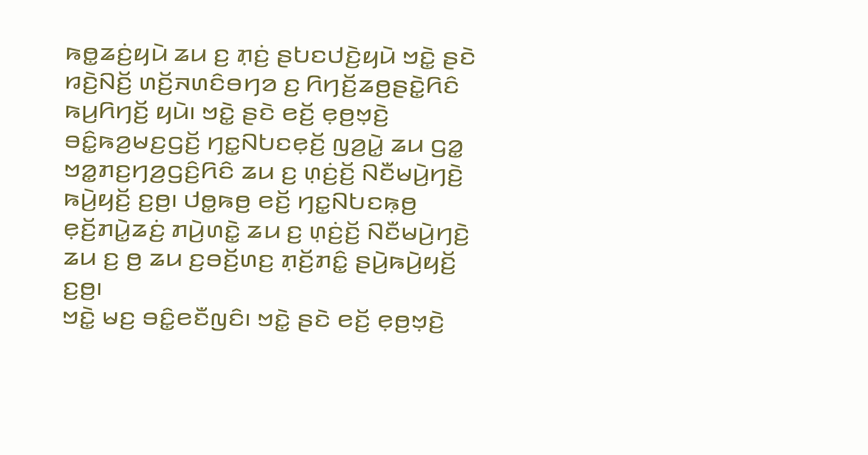ꤒꤥ꤭ꤘꤢꤦ꤬ꤟꤣꤧ ꤘꤣ ꤢ꤬ ꤊ꤫ꤢꤦ꤬ ꤔꤝꤢꤓꤢꤧ꤬ꤟꤣꤧ ꤠꤢꤧ꤭ ꤔꤢꤧ ꤙꤢꤧ꤬ꤡꤢꤩ꤬ ꤛꤢꤩ꤬ꤏꤛꤢꤨꤋꤚꤤ ꤢ꤬ ꤖꤚꤢꤩ꤬ꤘꤥ꤬ꤔꤢꤧ꤭ꤖꤢꤨ ꤒꤣ꤬ꤖꤚꤢꤩ꤬ ꤟꤣꤧ꤯ ꤠꤢꤧ꤭ ꤔꤢꤧ ꤕꤢꤩ꤬ ꤕ꤫ꤥ꤬ꤠ꤫ꤢꤧ꤬ ꤋꤢꤨ꤭ꤒꤤ꤬ꤗꤢ꤬ꤞꤢꤩ꤬ ꤚꤢ꤭ꤡꤝꤢꤕ꤫ꤢꤩ꤬ ꤜꤤ꤬ꤣꤧ꤭ ꤘꤣ ꤞꤤ꤭ ꤠꤤ꤭ꤊꤢ꤬ꤚꤤ꤬ꤞꤢꤨ꤬ꤖꤢꤨ ꤘꤣ ꤢ꤬ ꤛ꤫ꤢꤦ꤬ꤢꤩ꤬ ꤡꤢꤪꤗꤣꤧ꤬ꤚꤢꤧ꤬ ꤒꤣꤧ꤬ꤟꤢꤩ꤬ ꤢ꤬ꤥ꤬꤯ ꤓꤥ꤭ꤒꤥ꤬ ꤕꤢꤩ꤬ ꤚꤢ꤭ꤡꤝꤢꤒ꤫ꤥ꤬ ꤕ꤫ꤢꤩ꤬ꤊꤣꤧ꤭ꤘꤢꤦ꤬ ꤊꤣꤧ꤬ꤛꤢꤧ꤭ ꤘꤣ ꤢ꤬ ꤛ꤫ꤢꤦ꤬ꤢꤩ꤬ ꤡꤢꤪꤗꤣꤧ꤬ꤚꤢꤧ꤬ ꤘꤣ ꤢ꤬ ꤥ꤬ ꤘꤣ ꤢ꤬ꤋꤢꤩ꤬ꤛꤢ꤬ ꤊ꤫ꤢꤩ꤬ꤊꤢꤨ꤭ ꤔꤣꤧ꤬ꤒꤣꤧ꤬ꤟꤢꤩ꤬ ꤢ꤬ꤥ꤬꤯
ꤠꤢꤧ꤭ ꤗꤢ꤬ ꤋꤢꤨ꤭ꤕꤢꤪꤜꤢꤨ꤯ ꤠꤢꤧ꤭ ꤔꤢꤧ ꤕꤢꤩ꤬ ꤕ꤫ꤥ꤬ꤠ꤫ꤢꤧ꤬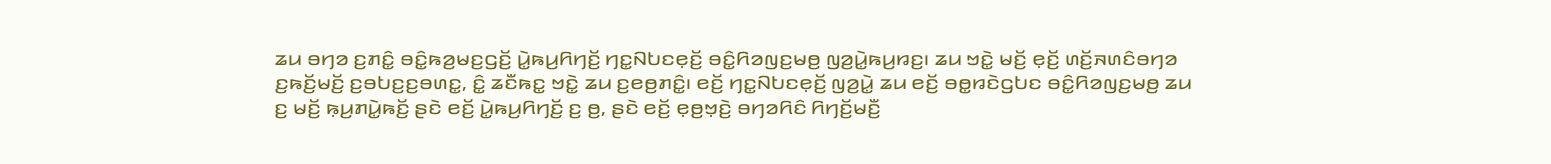ꤘꤣ ꤋꤚꤤ ꤢ꤬ꤊꤢꤨ꤭ ꤋꤢꤨ꤭ꤒꤤ꤬ꤗꤢ꤬ꤞꤢꤩ꤬ ꤣꤧ꤭ꤒꤣ꤬ꤖꤚꤢꤩ꤬ ꤚꤢ꤭ꤡꤝꤢꤕ꤫ꤢꤩ꤬ ꤋꤢꤨ꤭ꤖꤤꤜꤢ꤬ꤗꤥ꤬ ꤜꤤ꤬ꤣꤧ꤭ꤒꤣ꤬ꤙꤢ꤬꤯ ꤘꤣ ꤠꤢꤧ꤭ ꤗꤢꤩ꤬ ꤕ꤫ꤢꤩ꤬ ꤛꤢꤩ꤬ꤏꤛꤢꤨꤋꤚꤤ ꤢ꤬ꤒꤢꤩ꤬ꤗꤢꤩ꤬ ꤢ꤬ꤋꤝꤢ꤬ꤢ꤬ꤋꤛꤢ꤭, ꤢꤨ꤭ ꤘꤢꤪꤒꤢ꤭ ꤠꤢꤧ꤭ ꤘꤣ ꤢ꤬ꤕꤥ꤬ꤊꤢꤨ꤭꤯ ꤕꤢꤩ꤬ ꤚꤢ꤭ꤡꤝꤢꤕ꤫ꤢꤩ꤬ ꤜꤤ꤬ꤣꤧ꤭ ꤘꤣ ꤕꤢꤩ꤬ ꤋꤥ꤭ꤙꤢꤧꤞꤝꤢ ꤋꤢꤨ꤭ꤖꤤꤜꤢ꤬ꤗꤥ꤬ ꤘꤣ ꤢ꤬ ꤗꤢꤩ꤬ ꤒ꤫ꤣ꤬ꤊꤣꤧ꤭ꤒꤢꤩ꤬ ꤔꤢꤧ ꤕꤢꤩ꤬ ꤣꤧ꤭ꤒꤣ꤬ꤖꤚꤢꤩ꤬ ꤢ꤬ ꤥ꤬, ꤔꤢꤧ ꤕꤢꤩ꤬ ꤕ꤫ꤥ꤬ꤠ꤫ꤢꤧ꤬ ꤋꤚꤤꤖꤢꤨ ꤖꤚꤢꤩ꤬ꤗꤢꤪ꤬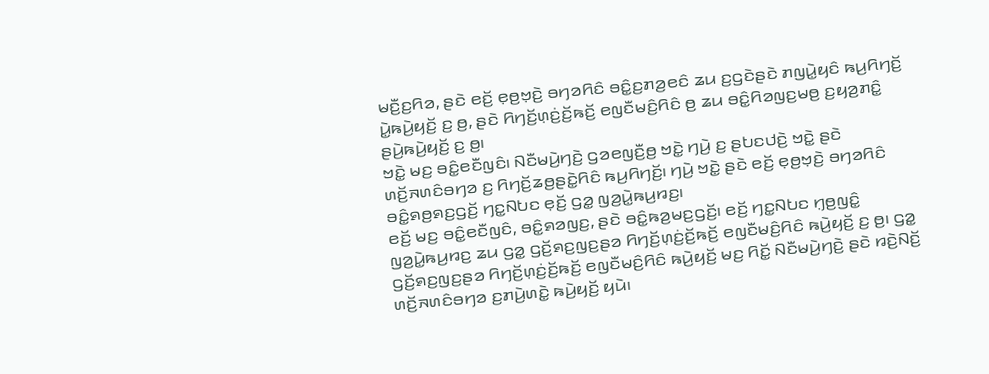ꤗꤢꤪ꤬ꤢ꤬ꤖꤤ, ꤔꤢꤧ ꤕꤢꤩ꤬ ꤕ꤫ꤥ꤬ꤠ꤫ꤢꤧ꤬ ꤋꤚꤤꤖꤢꤨ ꤋꤢꤨ꤭ꤢ꤬ꤊꤤ꤬ꤕꤢꤨ ꤘꤣ ꤢ꤬ꤞꤢꤧꤔꤢꤧ ꤊꤜꤣꤧ꤭ꤟꤢꤨ ꤒꤣ꤬ꤖꤚꤢꤩ꤬ ꤣꤧ꤭ꤒꤣꤧ꤬ꤟꤢꤩ꤬ ꤢ꤬ ꤥ꤬, ꤔꤢꤧ ꤖꤚꤢꤩ꤬ꤛ꤫ꤢꤦ꤬ꤢꤩ꤬ꤒꤢꤩ꤬ ꤕꤜꤢꤪꤗꤢꤨ꤬ꤖꤢꤨ ꤥ꤬ ꤘꤣ ꤋꤢꤨ꤭ꤖꤤꤜꤢ꤬ꤗꤥ꤬ ꤢ꤬ꤟꤤ꤬ꤊꤢꤨ꤭ ꤔꤣꤧ꤬ꤒꤣꤧ꤬ꤟꤢꤩ꤬ ꤢ꤬ ꤥ꤬꤯
ꤠꤢꤧ꤭ ꤗꤢ꤬ ꤋꤢꤨ꤭ꤕꤢꤪꤜꤢꤨ꤯ ꤡꤢꤪꤗꤣꤧ꤬ꤚꤢꤧ꤬ ꤞꤤꤕꤜꤢꤪ꤬ꤥ꤬ ꤠꤢꤧ꤭ ꤚꤣꤧ꤬ ꤢ꤬ ꤔꤝꤢꤓꤢꤧ꤬ ꤠꤢꤧ꤭ ꤔꤢꤧ ꤛꤢꤩ꤬ꤏꤛꤢꤨꤋꤚꤤ ꤢ꤬ ꤖꤚꤢꤩ꤬ꤘꤥ꤬ꤔꤢꤧ꤭ꤖꤢꤨ ꤒꤣ꤬ꤖꤚꤢꤩ꤬꤯ ꤚꤣꤧ꤬ ꤠꤢꤧ꤭ ꤔꤢꤧ ꤕꤢꤩ꤬ ꤕ꤫ꤥ꤬ꤠ꤫ꤢꤧ꤬ ꤋꤚꤤꤖꤢꤨ ꤋꤢꤨ꤭ꤎꤥ꤬ꤎꤢ꤬ꤞꤢꤩ꤬ ꤚꤢ꤭ꤡꤝꤢ ꤕ꤫ꤢꤩ꤬ ꤞꤤ꤭ ꤜꤤ꤬ꤣꤧ꤭ꤒꤣ꤬ꤙꤢ꤬꤯
ꤕꤢꤩ꤬ ꤗꤢ꤬ ꤋꤢꤨ꤭ꤕꤢꤪꤜꤢꤨ, ꤋꤢꤨ꤭ꤎꤤꤜꤢ꤬, ꤔꤢꤧ ꤋꤢꤨ꤭ꤒꤤ꤬ꤗꤢ꤬ꤞꤢꤩ꤬꤯ ꤕꤢꤩ꤬ ꤚꤢ꤭ꤡꤝꤢ ꤚ꤫ꤥ꤬ꤜꤢꤨ꤭ ꤜꤤ꤬ꤣꤧ꤭ꤒꤣ꤬ꤙꤢ꤬ ꤘꤣ ꤞꤤ꤭ ꤞꤢꤩ꤬ꤎꤢ꤬ꤜꤢ꤬ꤔꤤ ꤖꤚꤢꤩ꤬ꤛ꤫ꤢꤦ꤬ꤢꤩ꤬ꤒꤢꤩ꤬ ꤕꤜꤢꤪꤗꤢꤨ꤬ꤖꤢꤨ ꤒꤣꤧ꤬ꤟꤢꤩ꤬ ꤢ꤬ ꤥ꤬꤯ ꤞꤤ꤭ ꤞꤢꤩ꤬ꤎꤢ꤬ꤜꤢ꤬ꤔꤤ ꤖꤚꤢꤩ꤬ꤛ꤫ꤢꤦ꤬ꤢꤩ꤬ꤒꤢꤩ꤬ ꤕꤜꤢꤪꤗꤢꤨ꤬ꤖꤢꤨ ꤒꤣꤧ꤬ꤟꤢꤩ꤬ ꤗꤢ꤬ ꤖꤢꤩ꤭ ꤡꤢꤪꤗꤣꤧ꤬ꤚꤢꤧ꤬ ꤔꤢꤧ ꤙꤢꤧ꤬ꤡꤢꤩ꤬ ꤛꤢꤩ꤬ꤏꤛꤢꤨꤋꤚꤤ ꤢ꤬ꤊꤣꤧ꤬ꤛꤢꤧ꤭ ꤒꤣꤧ꤬ꤟꤢꤩ꤬ ꤟꤣꤧ꤯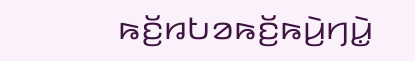ꤒꤢꤩ꤬ꤙꤝꤤꤒꤢꤩ꤬ꤒꤣꤧ꤬ꤚꤣꤧ꤭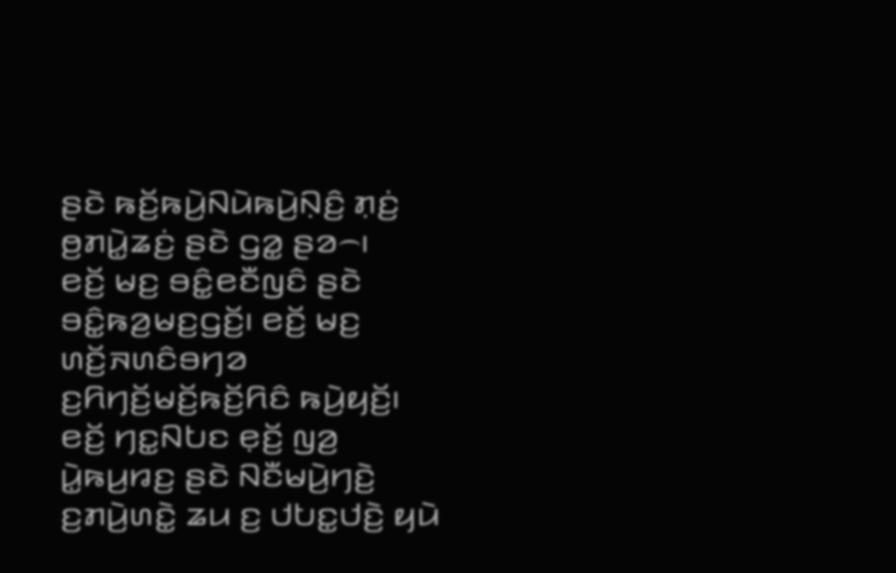ꤔꤢꤧ ꤒꤢꤩ꤬ꤒꤣꤧ꤬ꤡꤣꤧꤒꤣꤧ꤬ꤡ꤫ꤢꤨ꤬ ꤊ꤫ꤢꤦ꤬ ꤥ꤬ꤊꤣꤧ꤭ꤘꤢꤦ꤬ ꤔꤢꤧ ꤞꤤ꤭ ꤔꤤ꤮꤯
ꤕꤢꤩ꤬ ꤗꤢ꤬ ꤋꤢꤨ꤭ꤕꤢꤪꤜꤢꤨ ꤔꤢꤧ ꤋꤢꤨ꤭ꤒꤤ꤬ꤗꤢ꤬ꤞꤢꤩ꤬꤯ ꤕꤢꤩ꤬ ꤗꤢ꤬ ꤛꤢꤩ꤬ꤏꤛꤢꤨꤋꤚꤤ ꤢ꤬ꤖꤚꤢꤩ꤬ꤗꤢꤩ꤬ꤒꤢꤩ꤬ꤖꤢꤨ ꤒꤣꤧ꤬ꤟꤢꤩ꤬꤯ ꤕꤢꤩ꤬ ꤚꤢ꤭ꤡꤝꤢ ꤕ꤫ꤢꤩ꤬ ꤜꤤ꤬ ꤣꤧ꤭ꤒꤣ꤬ꤙꤢ꤬ ꤔꤢꤧ ꤡꤢꤪꤗꤣꤧ꤬ꤚꤢꤧ꤬ ꤢ꤬ꤊꤣꤧ꤬ꤛꤢꤧ꤭ ꤘꤣ ꤢ꤬ ꤓꤝꤢ꤭ꤓꤢꤧ꤬ ꤟꤣꤧ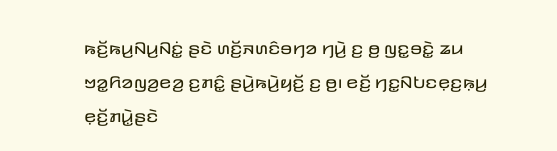ꤒꤢꤩ꤬ꤒꤣ꤬ꤡꤣ꤬ꤡꤢꤦ꤭ ꤔꤢꤧ ꤛꤢꤩ꤬ꤏꤛꤢꤨꤋꤚꤤ ꤚꤣꤧ꤬ ꤢ꤬ ꤥ꤬ ꤜꤢ꤭ꤋꤢꤧ꤭ ꤘꤣ ꤠꤤ꤭ꤖꤤꤜꤤ꤬ꤕꤤ꤬ ꤢ꤬ꤊꤢꤨ꤭ ꤔꤣꤧ꤬ꤒꤣꤧ꤬ꤟꤢꤩ꤬ ꤢ꤬ ꤥ꤬꤯ ꤕꤢꤩ꤬ ꤚꤢ꤭ꤡꤝꤢꤕ꤫ꤢ꤬ꤒ꤫ꤣ꤬ ꤕ꤫ꤢꤩ꤬ꤊꤣꤧ꤭ꤔꤢꤧ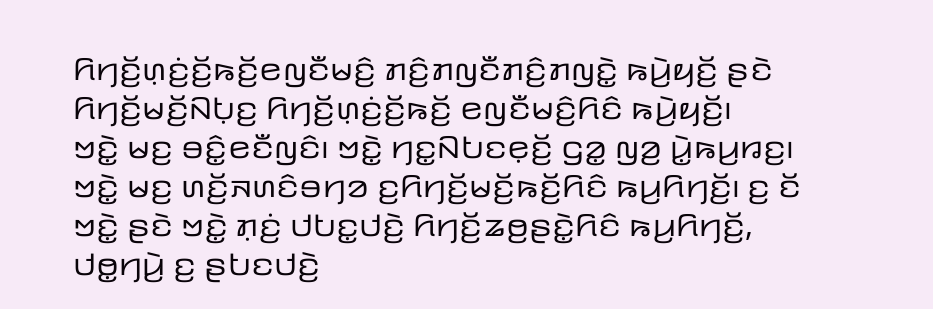ꤖꤚꤢꤩ꤬ꤛ꤫ꤢꤦ꤬ꤢꤩ꤬ꤒꤢꤩ꤬ꤕꤜꤢꤪꤗꤢꤨ꤬ ꤊꤢꤨ꤬ꤊꤜꤢꤪꤊꤢꤨ꤬ꤊꤜꤢꤧ꤭ ꤒꤣꤧ꤬ꤟꤢꤩ꤬ ꤔꤢꤧ ꤖꤚꤢꤩ꤬ꤗꤢꤩ꤬ꤡꤝ꤫ꤢ꤬ ꤖꤚꤢꤩ꤬ꤛ꤫ꤢꤦ꤬ꤢꤩ꤬ꤒꤢꤩ꤬ ꤕꤜꤢꤪꤗꤢꤨ꤬ꤖꤢꤨ ꤒꤣꤧ꤬ꤟꤢꤩ꤬꤯
ꤠꤢꤧ꤭ ꤗꤢ꤬ ꤋꤢꤨ꤭ꤕꤢꤪꤜꤢꤨ꤯ ꤠꤢꤧ꤭ ꤚꤢ꤭ꤡꤝꤢꤕ꤫ꤢꤩ꤬ ꤞꤤ꤭ ꤜꤤ꤬ ꤣꤧ꤭ꤒꤣ꤬ꤙꤢ꤬꤯ ꤠꤢꤧ꤭ ꤗꤢ꤬ ꤛꤢꤩ꤬ꤏꤛꤢꤨꤋꤚꤤ ꤢ꤬ꤖꤚꤢꤩ꤬ꤗꤢꤩ꤬ꤒꤢꤩ꤬ꤖꤢꤨ ꤒꤣ꤬ꤖꤚꤢꤩ꤬꤯ ꤢ꤬ ꤢꤩ ꤠꤢꤧ꤭ ꤔꤢꤧ ꤠꤢꤧ꤭ ꤊ꤫ꤢꤦ꤬ ꤓꤝꤢ꤭ꤓꤢꤧ꤬ ꤖꤚꤢꤩ꤬ꤘꤥ꤬ꤔꤢꤧ꤭ꤖꤢꤨ ꤒꤣ꤬ꤖꤚꤢꤩ꤬, ꤓꤥ꤭ꤚꤣꤧ꤬ ꤢ꤬ ꤔꤝꤢꤓꤢꤧ꤬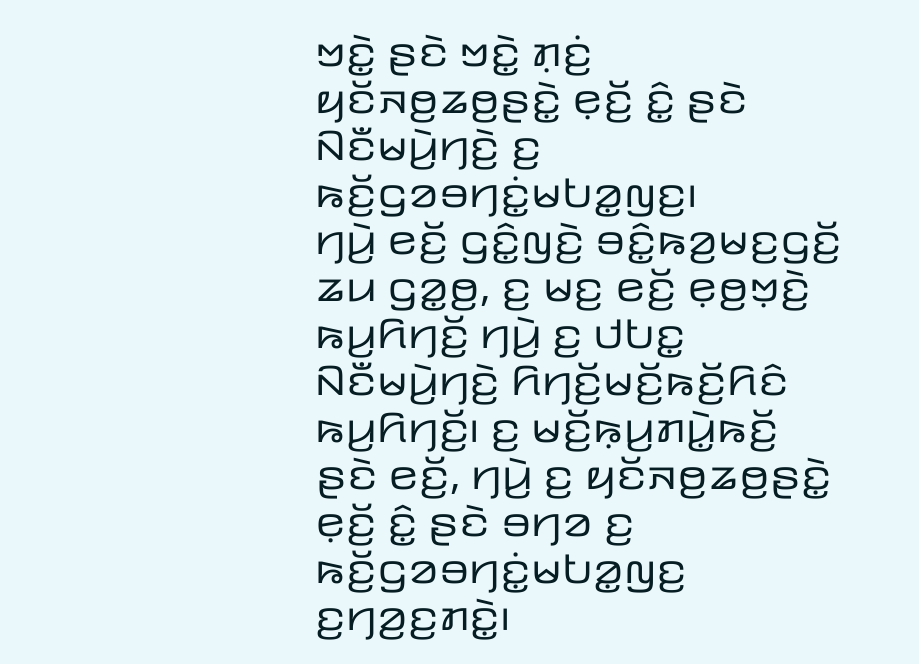ꤠꤢꤧ꤭ ꤔꤢꤧ ꤠꤢꤧ꤭ ꤊ꤫ꤢꤦ꤬ ꤟꤢꤩꤏꤥ꤬ꤘꤥ꤬ꤔꤢꤧ꤭ ꤕ꤫ꤢꤩ꤬ ꤢꤨ꤭ ꤔꤢꤧ ꤡꤢꤪꤗꤣꤧ꤬ꤚꤢꤧ꤬ ꤢ꤬ ꤒꤢꤩ꤬ꤞꤤꤋꤚꤢꤦ꤭ꤗꤝꤤ꤭ꤜꤢ꤬꤯
ꤚꤣꤧ꤬ ꤕꤢꤩ꤬ ꤞꤢꤨ꤭ꤜꤢꤧ꤬ ꤋꤢꤨ꤭ꤒꤤ꤬ꤗꤢ꤬ꤞꤢꤩ꤬ ꤘꤣ ꤞꤤ꤭ꤥ꤬, ꤢ꤬ ꤗꤢ꤬ ꤕꤢꤩ꤬ ꤕ꤫ꤥ꤬ꤠ꤫ꤢꤧ꤬ ꤒꤣ꤬ꤖꤚꤢꤩ꤬ ꤚꤣꤧ꤬ ꤢ꤬ ꤓꤝꤢ꤭ ꤡꤢꤪꤗꤣꤧ꤬ꤚꤢꤧ꤬ ꤖꤚꤢꤩ꤬ꤗꤢꤩ꤬ꤒꤢꤩ꤬ꤖꤢꤨ ꤒꤣ꤬ꤖꤚꤢꤩ꤬꤯ ꤢ꤬ ꤗꤢꤩ꤬ꤒ꤫ꤣ꤬ꤊꤣꤧ꤭ꤒꤢꤩ꤬ ꤔꤢꤧ ꤕꤢꤩ꤬, ꤚꤣꤧ꤬ ꤢ꤬ ꤟꤢꤩꤏꤥ꤬ꤘꤥ꤬ꤔꤢꤧ꤭ ꤕ꤫ꤢꤩ꤬ ꤢꤨ꤭ ꤔꤢꤧ ꤋꤚꤤ ꤢ꤬ ꤒꤢꤩ꤬ꤞꤤꤋꤚꤢꤦ꤭ꤗꤝꤤ꤭ꤜꤢ꤬ ꤢ꤬ꤚꤤ꤬ꤢ꤬ꤊꤢꤧ꤭꤯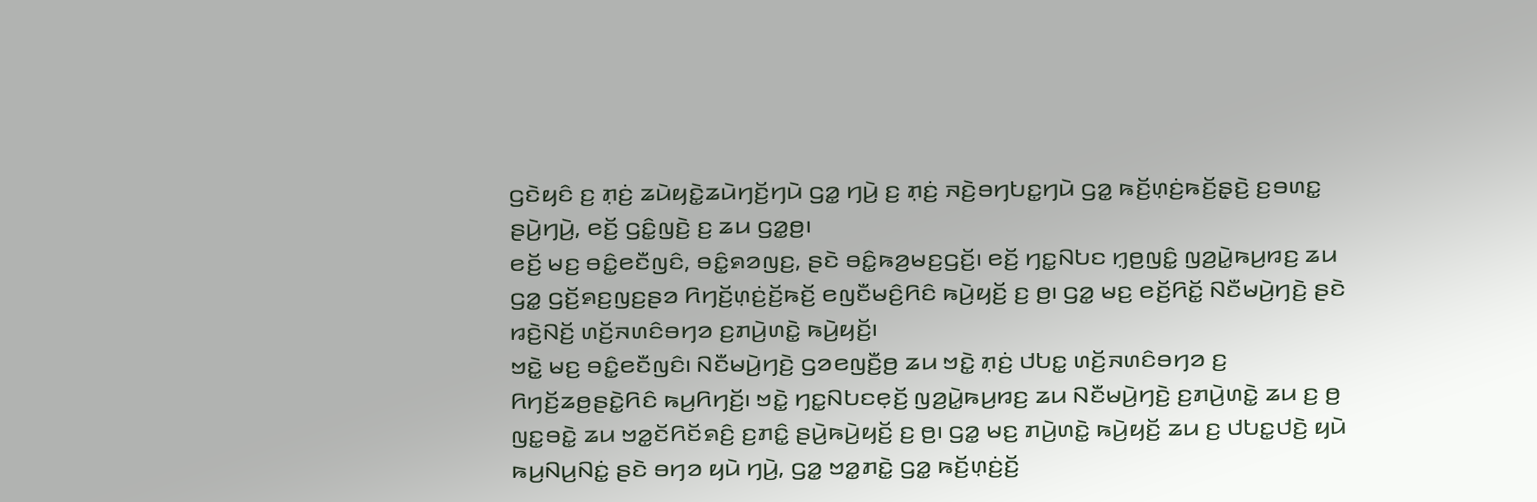ꤞꤢꤧꤟꤢꤨ ꤢ꤬ ꤊ꤫ꤢꤦ꤬ ꤘꤣꤧꤟꤢꤧ꤭ꤘꤣꤧꤚꤢꤩ꤬ꤚꤣꤧ ꤞꤤ꤭ ꤚꤣꤧ꤬ ꤢ꤬ ꤊ꤫ꤢꤦ꤬ ꤏꤢꤧ꤬ꤋꤚꤝꤢ꤭ꤚꤣꤧ ꤞꤤ꤭ ꤒꤢꤩ꤬ꤛ꤫ꤢꤦ꤬ꤒꤢꤩ꤬ꤔ꤫ꤢꤧ꤬ ꤢ꤬ꤋꤛꤢ꤭ ꤔꤣꤧ꤬ꤚꤣꤧ꤬, ꤕꤢꤩ꤬ ꤞꤢꤨ꤭ꤜꤢꤧ꤬ ꤢ꤬ ꤘꤣ ꤞꤤ꤭ꤥ꤬꤯
ꤕꤢꤩ꤬ ꤗꤢ꤬ ꤋꤢꤨ꤭ꤕꤢꤪꤜꤢꤨ, ꤋꤢꤨ꤭ꤎꤤꤜꤢ꤬, ꤔꤢꤧ ꤋꤢꤨ꤭ꤒꤤ꤬ꤗꤢ꤬ꤞꤢꤩ꤬꤯ ꤕꤢꤩ꤬ ꤚꤢ꤭ꤡꤝꤢ ꤚ꤫ꤥ꤬ꤜꤢꤨ꤭ ꤜꤤ꤬ꤣꤧ꤭ꤒꤣ꤬ꤙꤢ꤬ ꤘꤣ ꤞꤤ꤭ ꤞꤢꤩ꤬ꤎꤢ꤬ꤜꤢ꤬ꤔꤤ ꤖꤚꤢꤩ꤬ꤛ꤫ꤢꤦ꤬ꤢꤩ꤬ꤒꤢꤩ꤬ ꤕꤜꤢꤪꤗꤢꤨ꤬ꤖꤢꤨ ꤒꤣꤧ꤬ꤟꤢꤩ꤬ ꤢ꤬ ꤥ꤬꤯ ꤞꤤ꤭ ꤗꤢ꤬ ꤕꤢꤩ꤬ꤖꤢꤩ꤭ ꤡꤢꤪꤗꤣꤧ꤬ꤚꤢꤧ꤬ ꤔꤢꤧ ꤙꤢꤧ꤬ꤡꤢꤩ꤬ ꤛꤢꤩ꤬ꤏꤛꤢꤨꤋꤚꤤ ꤢ꤬ꤊꤣꤧ꤬ꤛꤢꤧ꤭ ꤒꤣꤧ꤬ꤟꤢꤩ꤬꤯
ꤠꤢꤧ꤭ ꤗꤢ꤬ ꤋꤢꤨ꤭ꤕꤢꤪꤜꤢꤨ꤯ ꤡꤢꤪꤗꤣꤧ꤬ꤚꤢꤧ꤬ ꤞꤤꤕꤜꤢꤪ꤬ꤥ꤬ ꤘꤣ ꤠꤢꤧ꤭ ꤊ꤫ꤢꤦ꤬ ꤓꤝꤢ꤭ ꤛꤢꤩ꤬ꤏꤛꤢꤨꤋꤚꤤ ꤢ꤬ ꤖꤚꤢꤩ꤬ꤘꤥ꤬ꤔꤢꤧ꤭ꤖꤢꤨ ꤒꤣ꤬ꤖꤚꤢꤩ꤬꤯ ꤠꤢꤧ꤭ ꤚꤢ꤭ꤡꤝꤢꤕ꤫ꤢꤩ꤬ ꤜꤤ꤬ꤣꤧ꤭ꤒꤣ꤬ꤙꤢ꤬ ꤘꤣ ꤡꤢꤪꤗꤣꤧ꤬ꤚꤢꤧ꤬ ꤢ꤬ꤊꤣꤧ꤬ꤛꤢꤧ꤭ ꤘꤣ ꤢ꤬ ꤥ꤬ ꤜꤢ꤭ꤋꤢꤧ꤭ ꤘꤣ ꤠꤤ꤭ꤢꤩꤖꤢꤩꤎꤢꤨ꤬ ꤢ꤬ꤊꤢꤨ꤭ ꤔꤣꤧ꤬ꤒꤣꤧ꤬ꤟꤢꤩ꤬ ꤢ꤬ ꤥ꤬꤯ ꤞꤤ꤭ ꤗꤢ꤬ ꤊꤣꤧ꤬ꤛꤢꤧ꤭ ꤒꤣꤧ꤬ꤟꤢꤩ꤬ ꤘꤣ ꤢ꤬ ꤓꤝꤢ꤭ꤓꤢꤧ꤬ ꤟꤣꤧ ꤒꤣ꤬ꤡꤣ꤬ꤡꤢꤦ꤭ ꤔꤢꤧ ꤋꤚꤤ ꤟꤣꤧ ꤚꤣꤧ꤬, ꤞꤤ꤭ ꤠꤤ꤭ꤊꤢꤧ꤭ ꤞꤤ꤭ ꤒꤢꤩ꤬ꤛ꤫ꤢꤦ꤬ꤢꤩ꤬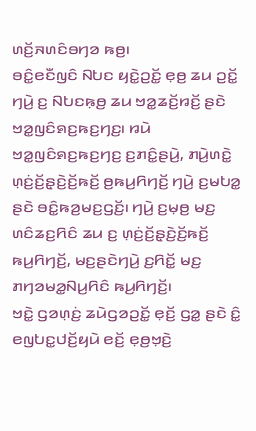ꤛꤢꤩ꤬ꤏꤛꤢꤨꤋꤚꤤ ꤒꤥ꤬꤯
ꤋꤢꤨ꤭ꤕꤢꤪꤜꤢꤨ ꤡꤝꤢ ꤟꤢꤧ꤭ꤑꤢꤩ꤭ ꤕ꤫ꤥ꤬ ꤘꤣ ꤑꤢꤩ꤭ ꤚꤣꤧ꤬ ꤢ꤬ ꤡꤝꤢꤒ꤫ꤥ꤬ ꤘꤣ ꤠꤤ꤭ꤘꤢꤩ꤬ꤙꤢꤩ꤬ ꤔꤢꤧ ꤠꤤ꤭ꤜꤢꤨꤎꤢ꤬ꤒꤢ꤬ꤚꤢ꤬꤯ ꤙꤣꤧ ꤠꤤ꤭ꤜꤢꤨꤎꤢ꤬ꤒꤢ꤬ꤚꤢ꤬ ꤢ꤬ꤊꤢꤨ꤭ꤔꤣꤧ꤬, ꤊꤣꤧ꤬ꤛꤢꤧ꤭ ꤛ꤫ꤢꤦ꤬ꤢꤩ꤬ꤔ꤫ꤢꤧ꤬ꤢꤩ꤬ꤒꤢꤩ꤬ ꤥ꤬ꤒꤣ꤬ꤖꤚꤢꤩ꤬ ꤚꤣꤧ꤬ ꤢ꤬ꤗꤝꤤ꤭ ꤔꤢꤧ ꤋꤢꤨ꤭ꤒꤤ꤬ꤗꤢ꤬ꤞꤢꤩ꤬꤯ ꤚꤣꤧ꤬ ꤢ꤬ꤗ꤫ꤥ꤬ ꤗꤢ꤬ ꤛꤢꤨꤘꤢ꤬ꤖꤢꤨ ꤘꤣ ꤢ꤬ ꤛ꤫ꤢꤦ꤬ꤢꤩ꤬ꤔ꤫ꤢꤧ꤬ꤢꤩ꤬ꤒꤢꤩ꤬ ꤒꤣ꤬ꤖꤚꤢꤩ꤬, ꤗꤢ꤬ꤔꤢꤧꤚꤣꤧ꤬ ꤢ꤬ꤖꤢꤩ꤭ ꤗꤢ꤬ ꤊꤚꤤꤗꤤ꤭ꤡꤣ꤬ꤖꤢꤨ ꤒꤣ꤬ꤖꤚꤢꤩ꤬꤯
ꤠꤢꤧ꤭ ꤞꤤꤛ꤫ꤢꤦ꤬ ꤘꤣꤧꤞꤤꤑꤢꤩ꤭ ꤕ꤫ꤢꤩ꤬ ꤞꤤ꤭ ꤔꤢꤧ ꤢꤨ꤭ ꤕꤜꤝꤢ꤭ꤓꤢꤩ꤬ꤟꤣꤧ ꤕꤢꤩ꤬ ꤕ꤫ꤥ꤬ꤠ꤫ꤢꤧ꤬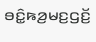ꤋꤢꤨ꤭ꤒꤤ꤬ꤗꤢ꤬ꤞꤢꤩ꤬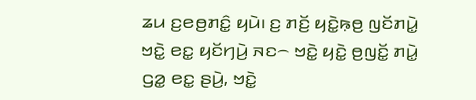ꤘꤣ ꤢ꤬ꤕꤥ꤬ꤊꤢꤨ꤭ ꤟꤣꤧ꤯ ꤢ꤬ ꤊꤢꤩ꤬ ꤟꤢꤧ꤭ꤒ꤫ꤥ꤬ ꤜꤢꤩꤊꤣꤧ꤭ ꤠꤢꤧ꤭ ꤕꤢ꤭ ꤟꤢꤩꤚꤣꤧ꤬ ꤏꤢ꤮ ꤠꤢꤧ꤭ ꤟꤢꤧ꤭ ꤥ꤬ꤜꤢꤩ꤭ ꤊꤣꤧ꤭ ꤞꤤ꤭ ꤕꤢ꤭ ꤔꤣꤧ꤬, ꤠꤢꤧ꤭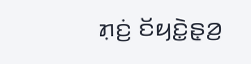ꤊ꤫ꤢꤦ꤬ ꤢꤩꤟꤢꤧ꤭ꤔ꤫ꤤ꤬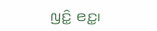ꤜꤢꤨ꤭ ꤕꤢ꤭꤯